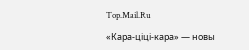Top.Mail.Ru

«Кара-ціці-кара» — новы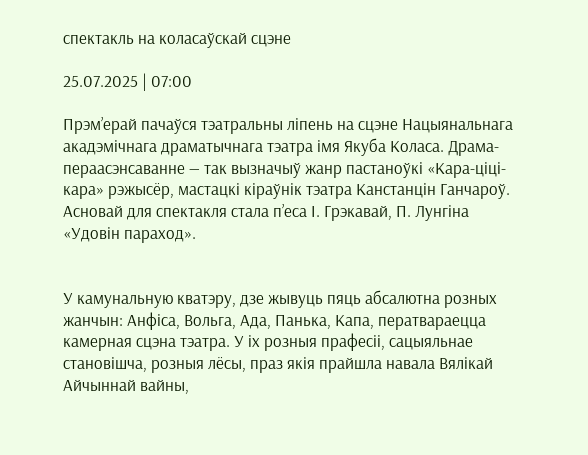спектакль на коласаўскай сцэне

25.07.2025 | 07:00

Прэм’ерай пачаўся тэатральны ліпень на сцэне Нацыянальнага акадэмічнага драматычнага тэатра імя Якуба Коласа. Драма-пераасэнсаванне — так вызначыў жанр пастаноўкі «Кара-ціці-кара» рэжысёр, мастацкі кіраўнік тэатра Канстанцін Ганчароў. Асновай для спектакля стала п’еса І. Грэкавай, П. Лунгіна «Удовін параход».


У камунальную кватэру, дзе жывуць пяць абсалютна розных жанчын: Анфіса, Вольга, Ада, Панька, Капа, ператвараецца камерная сцэна тэатра. У іх розныя прафесіі, сацыяльнае становішча, розныя лёсы, праз якія прайшла навала Вялікай Айчыннай вайны,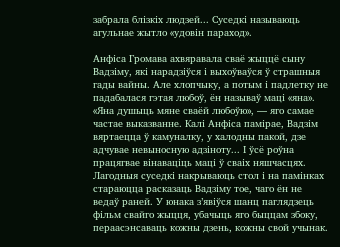забрала блізкіх людзей... Суседкі называюць агульнае жытло «удовін параход».

Анфіса Громава ахвяравала сваё жыццё сыну Вадзіму, які нарадзіўся і выхоўваўся ў страшныя гады вайны. Але хлопчыку, а потым і падлетку не падабалася гэтая любоў, ён называў маці «яна». «Яна душыць мяне сваёй любоўю», — яго самае частае выказванне. Калі Анфіса памірае, Вадзім вяртаецца ў камуналку, у халодны пакой, дзе адчувае невыносную адзіноту... І ўсё роўна працягвае вінаваціць маці ў сваіх няшчасцях. Лагодныя суседкі накрываюць стол і на памінках стараюцца расказаць Вадзіму тое, чаго ён не ведаў раней. У юнака з’явіўся шанц паглядзець фільм свайго жыцця, убачыць яго быццам збоку, пераасэнсаваць кожны дзень, кожны свой учынак.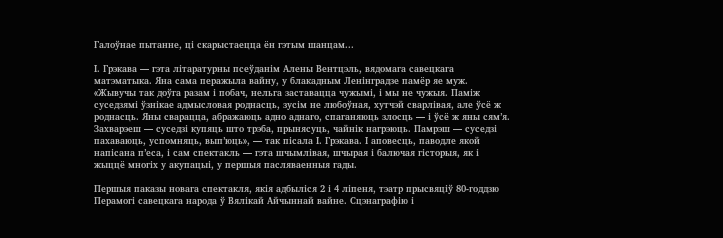Галоўнае пытанне, ці скарыстаецца ён гэтым шанцам...

І. Грэкава — гэта літаратурны псеўданім Алены Вентцэль, вядомага савецкага матэматыка. Яна сама перажыла вайну, у блакадным Ленінградзе памёр яе муж. «Жывучы так доўга разам і побач, нельга заставацца чужымі, і мы не чужыя. Паміж суседзямі ўзнікае адмысловая роднасць, зусім не любоўная, хутчэй сварлівая, але ўсё ж роднасць. Яны сварацца, абражаюць адно аднаго, спаганяюць злосць — і ўсё ж яны сям’я. Захварэеш — суседзі купяць што трэба, прынясуць, чайнік нагрэюць. Памрэш — суседзі пахаваюць, успомняць, вып’юць», — так пісала І. Грэкава. І аповесць, паводле якой напісана п’еса, і сам спектакль — гэта шчымлівая, шчырая і балючая гісторыя, як і жыццё многіх у акупацыі, у першыя пасляваенныя гады.

Першыя паказы новага спектакля, якія адбыліся 2 і 4 ліпеня, тэатр прысвяціў 80-годдзю Перамогі савецкага народа ў Вялікай Айчыннай вайне. Сцэнаграфію і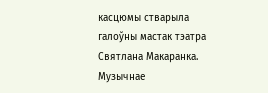касцюмы стварыла галоўны мастак тэатра Святлана Макаранка. Музычнае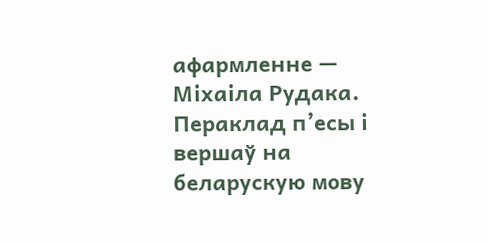афармленне — Міхаіла Рудака. Пераклад п’есы і вершаў на беларускую мову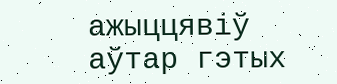ажыццявіў аўтар гэтых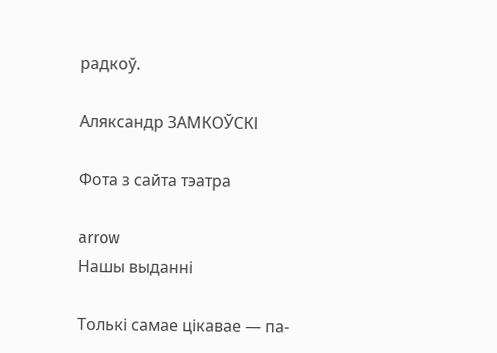радкоў.

Аляксандр ЗАМКОЎСКІ

Фота з сайта тэатра

arrow
Нашы выданні

Толькі самае цікавае — па-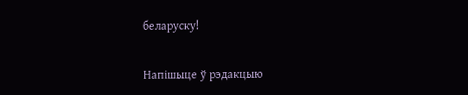беларуску!

Напішыце ў рэдакцыю